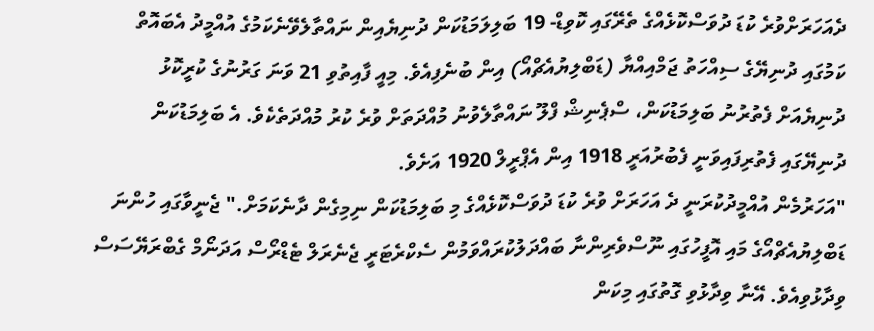ދެއަހަރަށްވުރެ ކުޑަ ދުވަސްކޮޅެއްގެ ތެރޭގައި ކޮވިޑް- 19 ބަލިލަމަޑުކަން ދުނިޔެއިން ނައްތާލެވޭނެކަމުގެ އުއްމީދު އެބައޮތް ކަމުގައި ދުނިޔޭގެ ސިއްހަތު ޖަމްއިއްޔާ (ޑަބްލިޔުއެޗްއޯ) އިން ބުނެފިއެވެ. މިއީ ފާއިތުވި 21 ވަނަ ގަރުނުގެ ކުރީކޮޅު ދުނިޔެއަށް ފެތުރުނު ބަލިމަޑުކަން، ސްޕެނިޝް ފްލޫ ނައްތާލެވުނު މުއްދަތަށް ވުރެ ކުރު މުއްދަތެކެވެ. އެ ބަލިމަޑުކަން ދުނިޔޭގައި ފެތުރިފައިވަނީ ފެބުރުއަރީ 1918 އިން އެޕްރީލް 1920 އަށެވެ.
"އަހަރުމެން އުއްމީދުކުރަނީ ދެ އަހަރަށް ވުރެ ކުޑަ ދުވަސްކޮޅެއްގެ މި ބަލިމަޑުކަން ނިމިގެން ދާނެކަމަށް." ޖެނީވާގައި ހުންނަ ޑަބްލިޔުއެޗްއޯގެ މައި އޮފީހުގައި ނޫސްވެރިންނާ ބައްދަލުކުރައްވަމުން ސެކްރެޓަރީ ޖެނެރަލް ޓެޑްރޯސް އަދަނޯމް ގެބްރަޔޭސަސް ވިދާޅުވިއެވެ. އޭނާ ވިދާޅުވި ގޮތުގައި މިކަން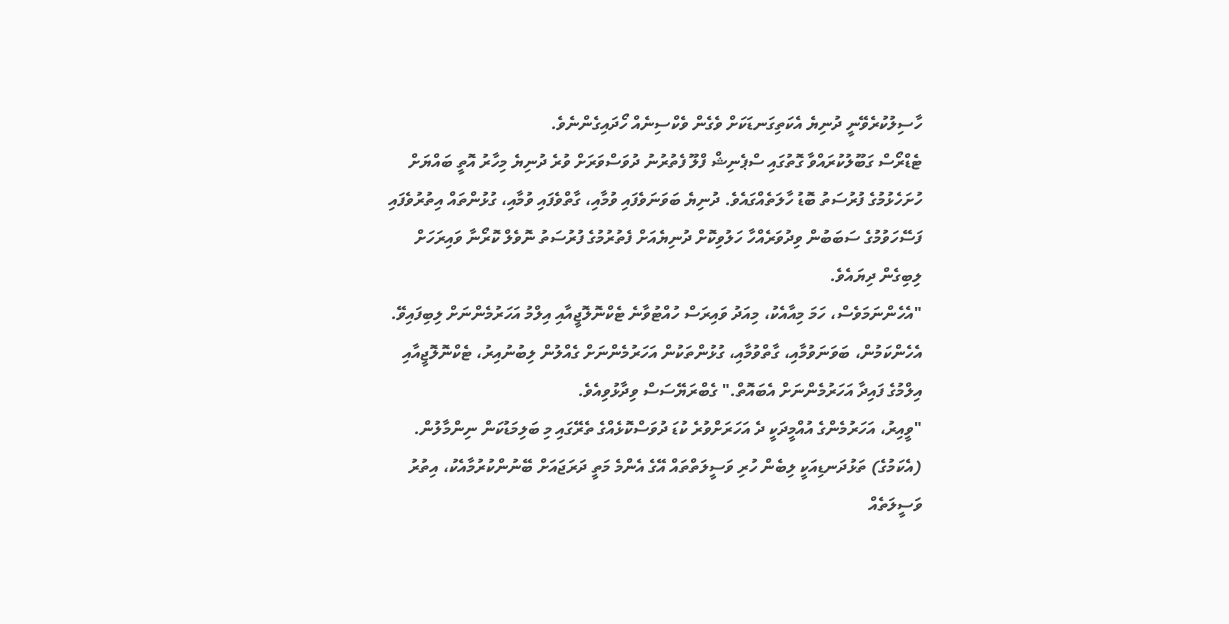ހާސިލުކުރެވޭނީ ދުނިޔެ އެކަތިގަނޑަކަށް ވެގެން ވެކްސިނެއް ހޯދައިގެންނެވެ.
ޓެޑްރޯސް ގަބޫލުކުރައްވާ ގޮތުގައި ސްޕެނިޝް ފްލޫ ފެތުރުނު ދުވަސްވަރަށް ވުރެ ދުނިޔެ މިހާރު އޮތީ ބައްޔަށް ހުށަހެޅުމުގެ ފުރުސަތު ބޮޑު ހާލަތެއްގައެވެ. ދުނިޔެ ބަވަނަވެފައި ވުމާއި، ގާތްވެފައި ވުމާއި، ގުޅުންތައް އިތުރުވެފައި ފަސޭހަވުމުގެ ސަބަބުން ވިދުވަރެއްހާ ހަލުވިކޮށް ދުނިޔެއަށް ފެތުރުމުގެ ފުރުސަތު ނޮވެލް ކޮރޯނާ ވައިރަހަށް ލިބިގެން ދިޔައެވެ.
"އެހެންނަމަވެސް، ހަމަ މިއާއެކު، މިއަދު ވައިރަސް ހުއްޓުވާނެ ޓެކްނޮލޮޖީއާއި އިލްމު އަހަރުމެންނަށް ލިބިފައިވޭ. އެހެންކަމުން، ބަވަނަވުމާއި، ގާތްވުމާއި، ގުޅުންތަކުން އަހަރުމެންނަށް ގެއްލުން ލިބުނުއިރު، ޓެކްނޮލޮޖީއާއި އިލްމުގެ ފައިދާ އަހަރުމެންނަށް އެބައޮތް." ގެބްރަޔޭސަސް ވިދާޅުވިއެވެ.
"ވީއިރު، އަހަރުމެންގެ އުއްމީދަކީ ދެ އަހަރަށްވުރެ ކުޑަ ދުވަސްކޮޅެއްގެ ތެރޭގައި މި ބަލިމަޑުކަން ނިންމާލުން. (އެކަމުގެ) ތަޅުދަނޑިއަކީ ލިބެން ހުރި ވަސީލަތްތައް އޭގެ އެންމެ މަތީ ދަރަޖައަށް ބޭނުންކުރުމާއެކު، އިތުރު ވަސީލަތެއް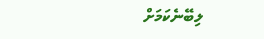ލިބޭނެކަމަށް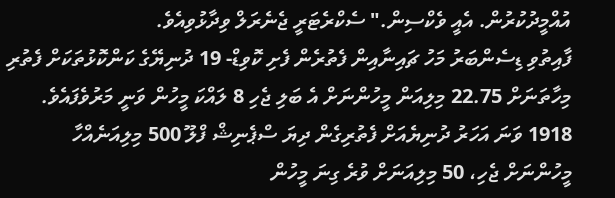އުއްމީދުކުރުން. އެއީ ވެކްސިން." ސެކްރެޓަރީ ޖެނެރަލް ވިދާޅުވިއެވެ.
ފާއިތުވި ޑިސެންބަރު މަހު ޗައިނާއިން ފެތުރެން ފެށި ކޮވިޑް- 19 ދުނިޔޭގެ ކަންކޮޅުތަކަށް ފެތުރި މިހާތަނަށް 22.75 މިލިއަން މީހުންނަށް އެ ބަލި ޖެހި 8 ލައްކަ މީހުން ވަނީ މަރުވެފައެވެ.
1918 ވަނަ އަހަރު ދުނިޔެއަށް ފެތުރިގެން ދިޔަ ސްޕެނިޝް ފްލޫ 500 މިލިއަނެއްހާ މީހުންނަށް ޖެހި، 50 މިލިއަނަށް ވުރެ ގިނަ މީހުން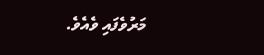މަރުވެފައި ވެއެވެ.